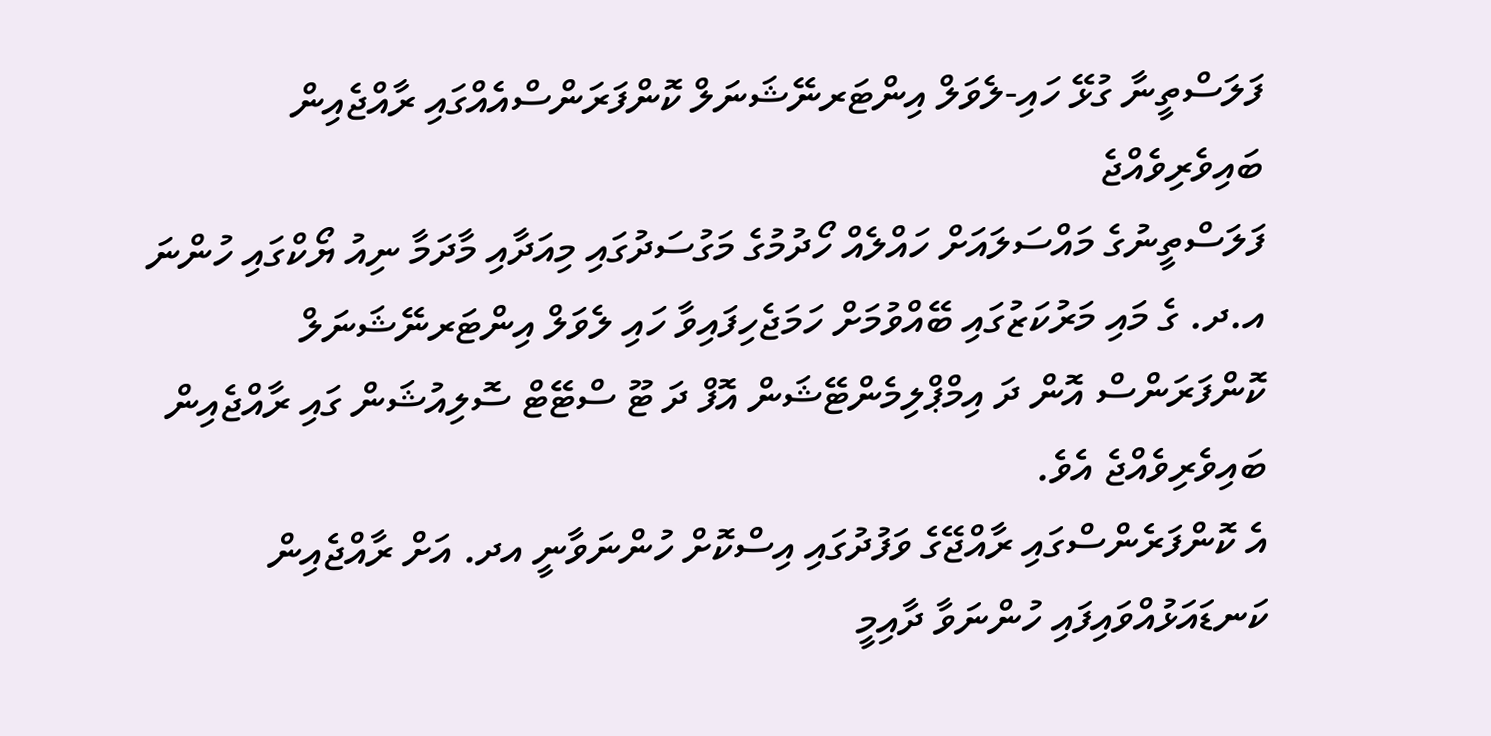ފަލަސްތީނާ ގުޅޭ ހައި-ލެވަލް އިންޓަރނޭޝަނަލް ކޮންފަރަންސްއެއްގައި ރާއްޖެއިން ބައިވެރިވެއްޖެ
ފަލަސްތީނުގެ މައްސަލައަށް ހައްލެއް ހޯދުމުގެ މަގުސަދުގައި މިއަދާއި މާދަމާ ނިއު ޔޯކްގައި ހުންނަ އ.ދ. ގެ މައި މަރުކަޒުގައި ބޭއްވުމަށް ހަމަޖެހިފައިވާ ހައި ލެވަލް އިންޓަރނޭޝަނަލް ކޮންފަރަންސް އޮން ދަ އިމްޕްލިމެންޓޭޝަން އޮފް ދަ ޓޫ ސްޓޭޓް ސޮލިއުޝަން ގައި ރާއްޖެއިން ބައިވެރިވެއްޖެ އެވެ.
އެ ކޮންފަރެންސްގައި ރާއްޖޭގެ ވަފުދުގައި އިސްކޮށް ހުންނަވާނީ އދ. އަށް ރާއްޖެއިން ކަނޑައަޅުއްވައިފައި ހުންނަވާ ދާއިމީ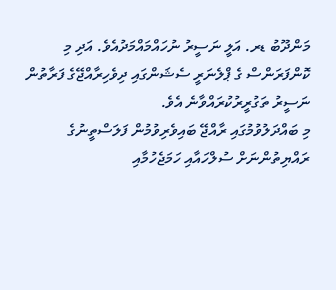މަންދޫބު ޑރ. އަލީ ނަސީރު ނުހައްމައްމަދުއެވެ. އަދި މި ކޮންފަރަންސް ގެ ޕްލެނަރީ ސެޝަންގައި ދިވެހިރާއްޖޭގެ ފަރާތުން ނަސީރު ތަގުރީރުކުރައްވާނެ އެވެ.
މި ބައްދަލުވުމުގައި ރާއްޖޭ ބައިވެރިވުމުން ފަލަސްތީނުގެ ރައްޔިތުންނަށް ސުލްހައާއި ހަމަޖެހުމާއި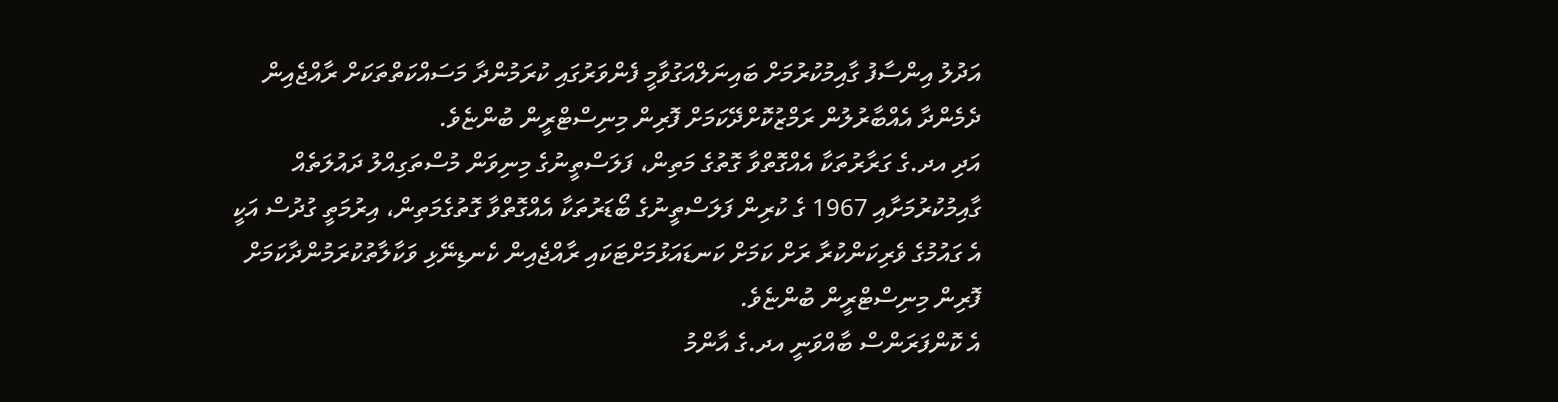އަދުލު އިންސާފު ގާއިމުކުރުމަށް ބައިނަލްއަގުވާމީ ފެންވަރުގައި ކުރަމުންދާ މަސައްކަތްތަކަށް ރާއްޖެއިން ދެމެންދާ އެއްބާރުލުން ރަމްޒުކޮށްދޭކަމަށް ފޮރިން މިނިސްޓްރީން ބުންޏެވެ.
އަދި އދ.ގެ ގަރާރުތަކާ އެއްގޮތްވާ ގޮތުގެ މަތިން، ފަލަސްތީނުގެ މިނިވަން މުސްތަގިއްލު ދައުލަތެއް ގާއިމުކުރުމަށާއި 1967 ގެ ކުރިން ފަލަސްތީނުގެ ބޯޑަރުތަކާ އެއްގޮތްވާ ގޮތުގެމަތިން، އިރުމަތީ ގުދުސް އަކީ އެ ގައުމުގެ ވެރިކަންކުރާ ރަށް ކަމަށް ކަނޑައަޅުމަށްޓަކައި ރާއްޖެއިން ކެނޑިނޭޅި ވަކާލާތުކުރަމުންދާކަމަށް ފޮރިން މިނިސްޓްރީން ބުންޏެވެ.
އެ ކޮންފަރަންސް ބާއްވަނީ އދ.ގެ އާންމު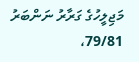މަޖިލީހުގެ ގަރާރު ނަންބަރު 79/81،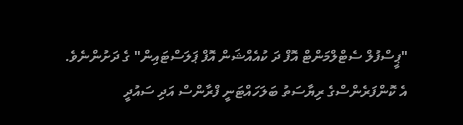"ޕީސްފުލް ސެޓްލްމަންޓް އޮފް ދަ ކުއެއްޝަން އޮފް ޕަލަސްޓައިން" ގެ ދަށުންނެވެ.
އެ ކޮންފަރެންސްގެ ރިޔާސަތު ބަލަހައްޓަނީ ފްރާންސް އަދި ސައުދީ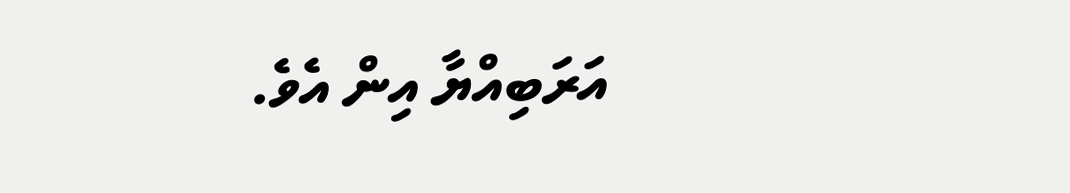އަރަބިއްޔާ އިން އެވެ.